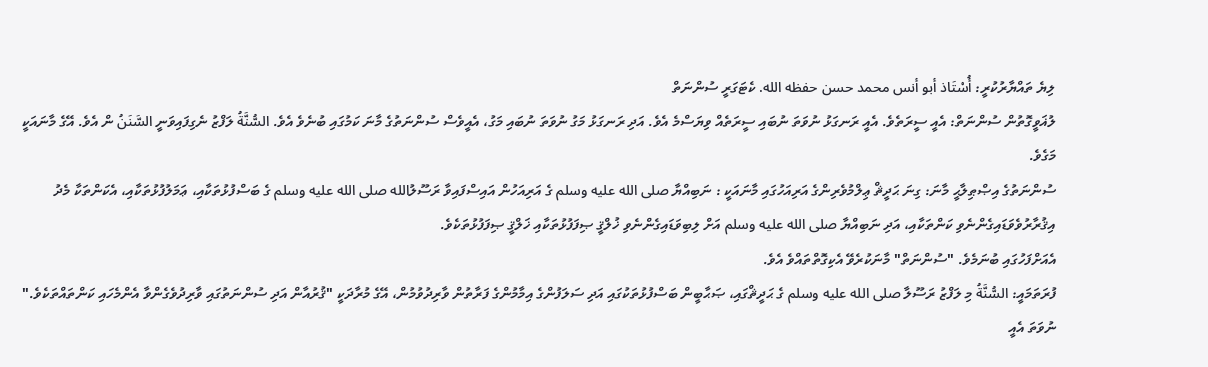ލިޔެ ތައްޔާރުކުރީ: أُسْتَاذ أبو أنس محمد حسن حفظه الله. ކެޓަގަރީ ސުންނަތް
ލުޣަވީގޮތުން ސުންނަތް: އެއީ ސީރަތެވެ. އެއީ ރަނގަޅު ނުވަތަ ނުބައި ސީރަތެއް ވިޔަސްމެ އެވެ. އަދި ރަނގަޅު މަގު ނުވަތަ ނުބައި މަގު، އެއީވެސް ސުންނަތުގެ މާނަ ކަމުގައި ބުނެވެ އެވެ. السُّنَّةُ ލަފްޒު ނެގިފައިވަނީ السَّنَنُ ން އެވެ. އޭގެ މާނައަކީ މަގެވެ.
ސުންނަތުގެ އިޞްޠިލާޙީ މާނަ: ގިނަ ޙަދީޘް ޢިލްމުވެރިންގެ އަރިއަހުގައި މާނައަކީ : ނަބިއްޔާ صلى الله عليه وسلم ގެ އަރިއަހުން އައިސްފައިވާ ރަސޫލުالله صلى الله عليه وسلم ގެ ބަސްފުޅުތަކާއި، ޢަމަލުފުޅުތަކާއި، އެކަންތަކާ މެދު އިޤުރާރުވެވަޑައިގެންނެވި ކަންތަކާއި، އަދި ނަބިއްޔާ صلى الله عليه وسلم އަށް ލިބިވަޑައިގެންނެވި ޚުލްޤީ ޞިފަފުޅުތަކާއި ޚަލްޤީ ޞިފަފުޅުތަކެވެ.
އެއަށްފަހުގައި ބުނަމެވެ. "ސުންނަތް" މާނަކުރެވޭ އެކިގޮތްތައްވެ އެވެ.
ފުރަތަމައީ: السُّنَّةُ މި ލަފްޒު ރަސޫލާ صلى الله عليه وسلم ގެ ޙަދީޘްގައި، ޞަޙާބީން ބަސްފުޅުތަކުގައި އަދި ސަލަފުންގެ އިމާމުންގެ ފަރާތުން ވާރިދުވުމުން، އޭގެ މުރާދަކީ "ޤުރުއާން އަދި ސުންނަތުގައި ވާރިދުވެގެންވާ އެންމެހައި ކަންތައްތަކެވެ." ނުވަތަ އެއީ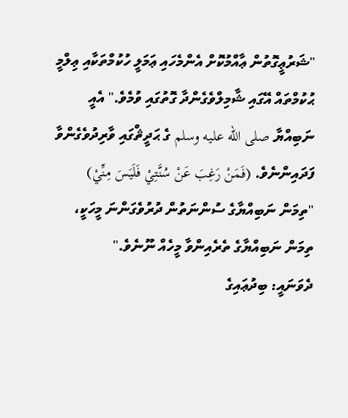"ޝަރުޢީގޮތުން ޢާއްމުކޮށް އެންމެހައި ޢަމަލީ ހުކުމްތަކާއި ޢިލްމީ ޙުކުމްތައް އޭގައި ޝާމިލްވެގެންދާ ގޮތުގައި ވުމެވެ." އެއީ ނަބިއްޔާ صلى الله عليه وسلم ގެ ޙަދީޘްގައި ވާރިދުވެގެންވާ ފަދައިންނެވެ. (فَمَنْ رَغِبَ عَنْ سُنَّتِيْ فَلَيَسَ مِنِّيْ) "ތިމަން ނަބިއްޔާގެ ސުންނަތުން ދުރުވެގަންނަ މީހަކީ، ތިމަން ނަބިއްޔާގެ ތެރެއިންވާ މީހެއް ނޫނެވެ."
ދެވަނައީ: ބިދުޢައިގެ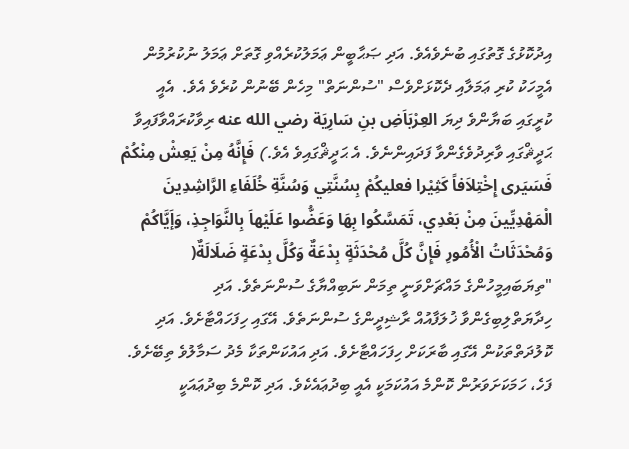އިދުކޮޅުގެ ގޮތުގައި ބުނެވެއެވެ. އަދި ޞަޙާބީން ޢަމަލުކުރެއްވި ގޮތަށް ޢަމަލު ނުކުރުމުން އެމީހަކު ކުރި ޢަމަލާއި ދެކޮޅަށްވެސް "ސުންނަތް" މިހެން ބޭނުން ކުރެވެ އެވެ.  އެއީ ކުރީގައި ބަޔާންވެ ދިޔަ العِرْبَاَضِ بنِ سَارِيَة رضي الله عنه ރިވާކުރައްވާފައިވާ ޙަދީޘްގައި ވާރިދުވެގެންވާ ފަދައިންނެވެ. އެ ޙަދީޘްގައިވެ އެވެ.) فَإِنَّهُ مِنْ يَعِشْ مِنْكُمْ فَسَيَرى إِخْتِلاَفاً كَثِيْرا فعليكُمْ بِسُنَّتِي وَسُنَّةِ خُلَفَاءِ الرَّاشِدِينَ الْمَهْدِيِّينَ مِنْ بَعْدِي، تَمَسَّكُوا بِهَا وَعَضُّوا عَلَيْهاَ بِالنَّوَاجِذِ، وَإَيَّاكُمْ وَمُحْدَثَاتُ الْأُمُورِ فَإِنَّ كُلَّ مُحْدَثَةٍ بِدْعَةٌ وَكُلَّ بِدْعَةٍ ضَلَالَةٌ( "ތިޔަބައިމީހުންގެ މައްޗަށްވަނީ ތިމަން ނަބިއްޔާގެ ސުންނަތެވެ. އަދި ހިދާޔަތްލިބިގެންވާ ޚުލަފާއުއް ރާޝިދީންގެ ސުންނަތެވެ. އޭގައި ހިފަހައްޓާށެވެ. އަދި ކޮލުދަތްތަކުން އޭގައި ބާރަކަށް ހިފަހައްޓާށެވެ. އަދި އައުކަންތަކާ މެދު ސަމާލުވެ ތިބޭށެވެ. ފަހެ، ހަމަކަށަވަރުން ކޮންމެ އައުކަމަކީ އެއީ ބިދުޢައެކެވެ. އަދި ކޮންމެ ބިދުޢައަކީ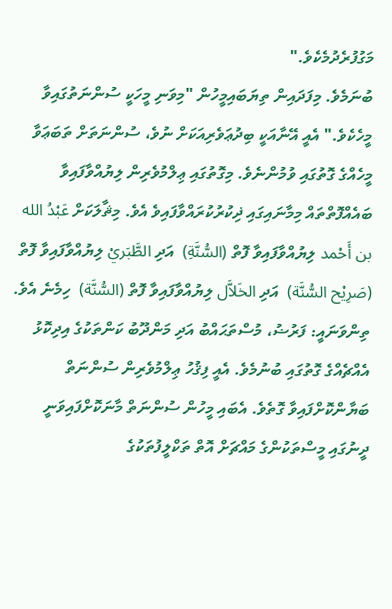މަގުފުރެދުމެކެވެ."
ބުނަމެވެ. މިފަދައިން ތިޔަބައިމީހުން "މިވަނި މީހަކީ ސުންނަތުގައިވާ މީހެކެވެ." އެއީ އޭނާއަކީ ބިދުޢަވެރިއަކަށް ނުވެ، ސުންނަތަށް ތަބަޢަވާ މީހެއްގެ ގޮތުގައި ވުމުންނެވެ. މިގޮތުގައި ޢިލްމުވެރިން ލިޔުއްވާފައިވާ ބައެއްފޮތްތައް މިމާނައިގައި ޛިކުރުކުރައްވާފައިވެ އެވެ. މިޘާލަކަށް عَبْدُ الله بن أَحْمد ލިޔުއްވާފައިވާ ފޮތް (السُّنَّةِ)  އަދި الطَّبَريْ ލިޔުއްވާފައިވާ ފޮތް (صَرِيْح السُّنَّة)  އަދި الخَلاَّل ލިޔުއްވާފައިވާ ފޮތް (السُّنَّة)  ހިމެނެ އެވެ.
ތިންވަނައީ: ފަރުޟު، މުސްތަޙައްބު އަދި މަންދޫބު ކަންތަކުގެ އިދިކޮޅު އެއްޗެއްގެ ގޮތުގައި ބުނުމެވެ. އެއީ ފިޤުހު ޢިލްމުވެރިން ސުންނަތް ބަޔާންކޮށްފައިވާ ގޮތެވެ. އެބައި މީހުން ސުންނަތް މާނަކޮށްފައިވަނީ ދީނުގައި މީސްތަކުންގެ މައްޗަށް އޮތް ތަކްލީފުތަކުގެ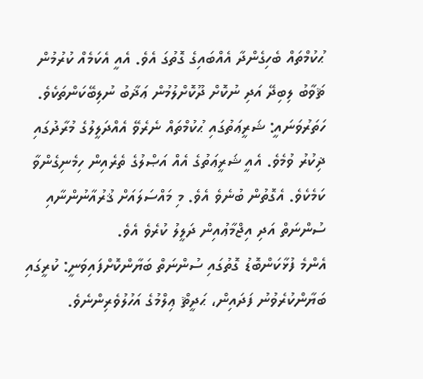ޙުކުމްތައް ބެހިގެންދާ އެއްބައިގެ ގޮތުގަ އެވެ. އެއީ އެކަމެއް ކުރުމުން ޘަވާބު ލިބިދޭ އަދި ނުކޮށް ދޫކޮށްލުމުން ޢަޛާބު ނުލިބޭކަންތަކެވެ.
ހަތަރުވަނައީ: ޝަރީޢަތުގައި ޙުކުމްތައް ނެރެވޭ އެއްދަލީލުގެ މުރާދުގައި ޛިކުރު ވުމެވެ. އެއީ ޝަރީޢަތުގެ އެއް އަޞްލުގެ ތެރެއިން ހިމެނިގެންވާ ކަމެކެވެ. އެގޮތުން ބުނެވެ އެވެ. މި މައްސަލައަށް ޤުރުއާނުންނާއި ސުންނަތް އަދި އިޖްމާޢުއިން ދަލީލު ކުރެވެ އެވެ.
އެންމެ ފުޅާކަންބޮޑު ގޮތުގައި ސުންނަތް ބަޔާންކޮށްފައިވަނީ: ކުރީގައި ބަޔާންކުރެވުނު ފަދައިން، ޙަދީޘް ޢިލްމުގެ އަހުލުވެރިންނެވެ.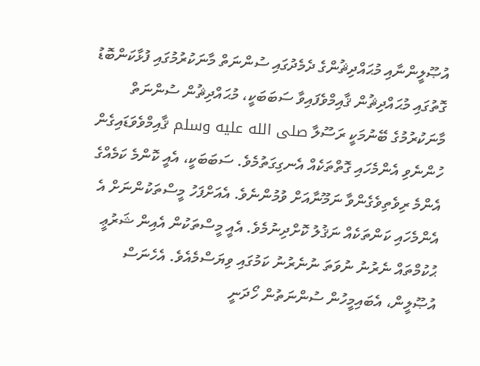އުޞޫލީންނާއި މުޙައްދިޘުންގެ ދެމެދުގައި ސުންނަތް މާނަކުރުމުގައި ފުޅާކަންބޮޑު ގޮތުގައި މުޙައްދިޘުން ޤާއިމްވެފައިވާ ސަބަބަކީ، މުޙައްދިޘުން ސުންނަތް މާނަކުރުމުގެ ބޭނުމަކީ ރަސޫލާ صلى الله عليه وسلم ޤާއިމްވެވަޑައިގެން ހުންނެވި އެންމެހައި ގޮތްތަކެއް އެނގިގަތުމެވެ. ސަބަބަކީ، އެއީ ކޮންމެ ކަމެއްގެ އެންމެ ރިވެތިވެގެންވާ ނަމޫނާއަށް ވުމުންނެވެ. އެއަށްފަހު މީސްތަކުންނަށް އެ އެންމެހައި ކަންތަކެއް ނަޤުލު ކޮށްދިނުމެވެ. އެއީ މީސްތަކުން އެއިން ޝަރުޢީ ޙުކުމްތައް ނެރުނު ނުވަތަ ނުނެރުނު ކަމުގައި ވިޔަސްމެއެވެ. އެހެނަސް އުޞޫލީން، އެބައިމީހުން ސުންނަތުން ހޯދަނީ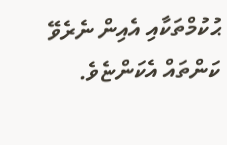ޙުކުމްތަކާއި އެއިން ނެރެވޭ ކަންތައް އެކަންޏެވެ.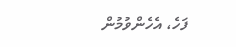ފަހެ، އެހެންވުމުން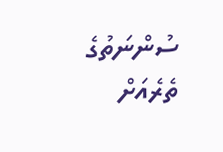ސުންނަތުގެ ތެރެއަށް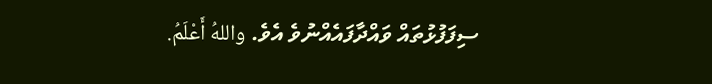ސިފަފުޅުތައް ވައްދާފައެއްނުވެ އެވެ. واللهُ أَعْلَمُ.